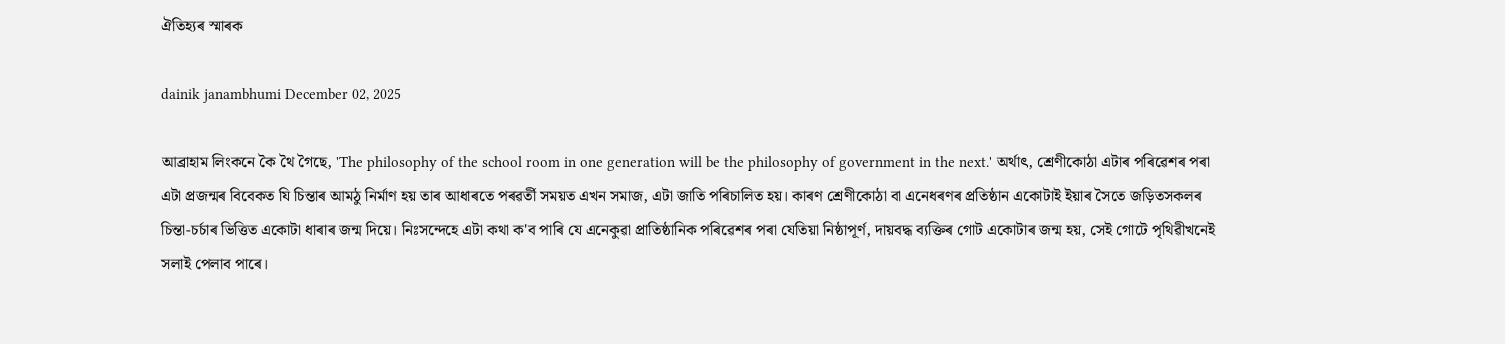ঐতিহ্যৰ স্মাৰক

dainik janambhumi December 02, 2025

আব্রাহাম লিংকনে কৈ থৈ গৈছে, 'The philosophy of the school room in one generation will be the philosophy of government in the next.' অর্থাৎ, শ্রেণীকোঠা এটাৰ পৰিৱেশৰ পৰা এটা প্ৰজন্মৰ বিবেকত যি চিন্তাৰ আমঠু নির্মাণ হয় তাৰ আধাৰতে পৰৱৰ্তী সময়ত এখন সমাজ, এটা জাতি পৰিচালিত হয়। কাৰণ শ্ৰেণীকোঠা বা এনেধৰণৰ প্ৰতিষ্ঠান একোটাই ইয়াৰ সৈতে জড়িতসকলৰ চিন্তা-চৰ্চাৰ ভিত্তিত একোটা ধাৰাৰ জন্ম দিয়ে। নিঃসন্দেহে এটা কথা ক'ব পাৰি যে এনেকুৱা প্রাতিষ্ঠানিক পৰিৱেশৰ পৰা যেতিয়া নিষ্ঠাপূর্ণ, দায়বদ্ধ ব্যক্তিৰ গোট একোটাৰ জন্ম হয়, সেই গোটে পৃথিৱীখনেই সলাই পেলাব পাৰে।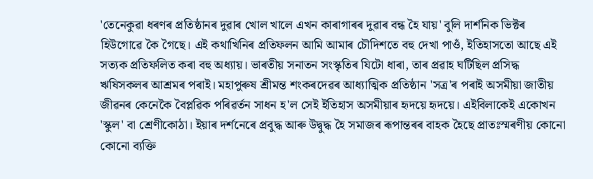'তেনেকুৱা ধৰণৰ প্ৰতিষ্ঠানৰ দুৱাৰ খোল খালে এখন কাৰাগাৰৰ দুৱাৰ বন্ধ হৈ যায়' বুলি দার্শনিক ভিক্টৰ হিউগোৱে কৈ গৈছে। এই কথাখিনিৰ প্ৰতিফলন আমি আমাৰ চৌদিশতে বহু দেখা পাওঁ, ইতিহাসতো আছে এই সত্যক প্রতিফলিত কৰা বহু অধ্যায়। ভাৰতীয় সনাতন সংস্কৃতিৰ যিটো ধাৰা, তাৰ প্ৰৱাহ ঘটিছিল প্রসিদ্ধ ঋষিসকলৰ আশ্ৰমৰ পৰাই। মহাপুৰুষ শ্রীমন্ত শংকৰদেৱৰ আধ্যাত্মিক প্রতিষ্ঠান 'সত্ৰ'ৰ পৰাই অসমীয়া জাতীয় জীৱনৰ কেনেকৈ বৈপ্লৱিক পৰিৱৰ্তন সাধন হ'ল সেই ইতিহাস অসমীয়াৰ হৃদয়ে হৃদয়ে। এইবিলাকেই একোখন 'স্কুল' বা শ্ৰেণীকোঠা। ইয়াৰ দৰ্শনেৰে প্রবুদ্ধ আৰু উদ্বুদ্ধ হৈ সমাজৰ ৰূপান্তৰৰ বাহক হৈছে প্রাতঃস্মৰণীয় কোনো কোনো ব্যক্তি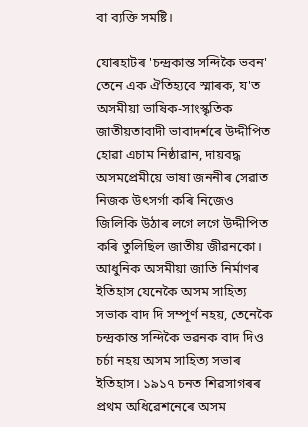বা ব্যক্তি সমষ্টি।

যোৰহাটৰ 'চন্দ্ৰকান্ত সন্দিকৈ ভবন' তেনে এক ঐতিহ্যবে স্মাৰক, য'ত অসমীয়া ভাষিক-সাংস্কৃতিক জাতীয়তাবাদী ভাবাদর্শৰে উদ্দীপিত হোৱা এচাম নিষ্ঠাৱান, দায়বদ্ধ অসমপ্রেমীয়ে ভাষা জননীৰ সেৱাত নিজক উৎসৰ্গা কৰি নিজেও জিলিকি উঠাৰ লগে লগে উদ্দীপিত কৰি তুলিছিল জাতীয় জীৱনকো। আধুনিক অসমীয়া জাতি নিৰ্মাণৰ ইতিহাস যেনেকৈ অসম সাহিত্য সভাক বাদ দি সম্পূর্ণ নহয়, তেনেকৈ চন্দ্রকান্ত সন্দিকৈ ভৱনক বাদ দিও চর্চা নহয় অসম সাহিত্য সভাৰ ইতিহাস। ১৯১৭ চনত শিৱসাগৰৰ প্ৰথম অধিৱেশনেৰে অসম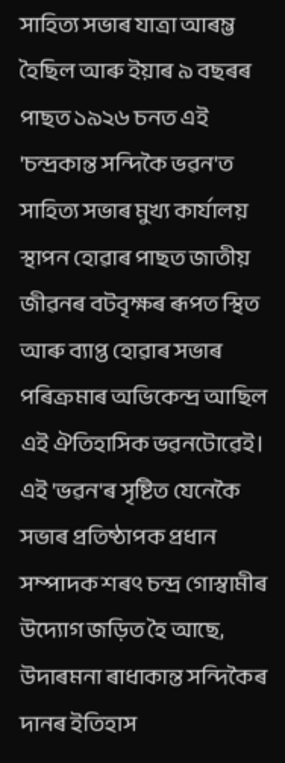সাহিত্য সভাৰ যাত্ৰা আৰম্ভ হৈছিল আৰু ইয়াৰ ৯ বছৰৰ পাছত ১৯২৬ চনত এই 'চন্দ্রকান্ত সন্দিকৈ ভৱন'ত সাহিত্য সভাৰ মুখ্য কাৰ্যালয় স্থাপন হোৱাৰ পাছত জাতীয় জীৱনৰ বটবৃক্ষৰ ৰূপত স্থিত আৰু ব্যাপ্ত হোৱাৰ সভাৰ পৰিক্ৰমাৰ অভিকেন্দ্ৰ আছিল এই ঐতিহাসিক ভৱনটোৱেই। এই 'ভৱন'ৰ সৃষ্টিত যেনেকৈ সভাৰ প্ৰতিষ্ঠাপক প্রধান সম্পাদক শৰৎ চন্দ্ৰ গোস্বামীৰ উদ্যোগ জড়িত হৈ আছে, উদাৰমনা ৰাধাকান্ত সন্দিকৈৰ দানৰ ইতিহাস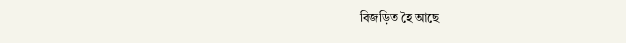বিজড়িত হৈ আছে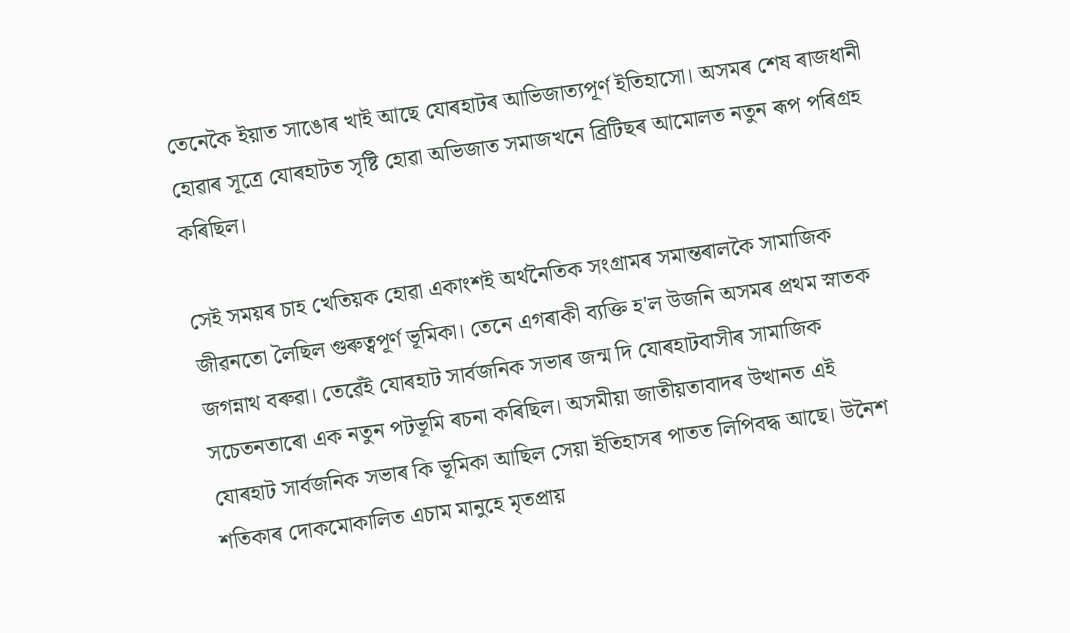তেনেকৈ ইয়াত সাঙোৰ খাই আছে যোৰহাটৰ আভিজাত্যপূর্ণ ইতিহাসো। অসমৰ শেষ ৰাজধানী হোৱাৰ সূত্রে যোৰহাটত সৃষ্টি হোৱা অভিজাত সমাজখনে ব্ৰিটিছৰ আমোলত নতুন ৰূপ পৰিগ্ৰহ কৰিছিল।

সেই সময়ৰ চাহ খেতিয়ক হোৱা একাংশই অর্থনৈতিক সংগ্ৰামৰ সমান্তৰালকৈ সামাজিক জীৱনতো লৈছিল গুৰুত্বপূর্ণ ভূমিকা। তেনে এগৰাকী ব্যক্তি হ'ল উজনি অসমৰ প্ৰথম স্নাতক জগন্নাথ বৰুৱা। তেৱেঁই যোৰহাট সার্বজনিক সভাৰ জন্ম দি যোৰহাটবাসীৰ সামাজিক সচেতনতাৰো এক নতুন পটভূমি ৰচনা কৰিছিল। অসমীয়া জাতীয়তাবাদৰ উত্থানত এই যোৰহাট সার্বজনিক সভাৰ কি ভূমিকা আছিল সেয়া ইতিহাসৰ পাতত লিপিবদ্ধ আছে। উনৈশ শতিকাৰ দোকমোকালিত এচাম মানুহে মৃতপ্রায়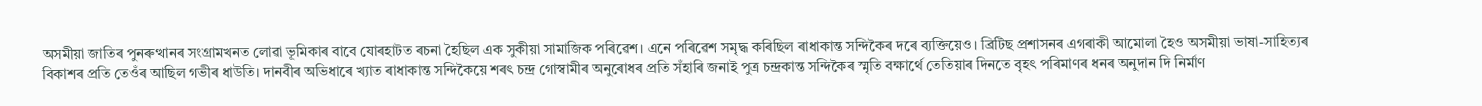অসমীয়া জাতিৰ পুনৰুত্থানৰ সংগ্ৰামখনত লোৱা ভূমিকাৰ বাবে যোৰহাটত ৰচনা হৈছিল এক সুকীয়া সামাজিক পৰিৱেশ। এনে পৰিৱেশ সমৃদ্ধ কৰিছিল ৰাধাকান্ত সন্দিকৈৰ দৰে ব্যক্তিয়েও। ব্ৰিটিছ প্রশাসনৰ এগৰাকী আমোলা হৈও অসমীয়া ভাষা-সাহিত্যৰ বিকাশৰ প্ৰতি তেওঁৰ আছিল গভীৰ ধাউতি। দানবীৰ অভিধাৰে খ্যাত ৰাধাকান্ত সন্দিকৈয়ে শৰৎ চন্দ্ৰ গোস্বামীৰ অনুৰোধৰ প্ৰতি সঁহাৰি জনাই পুত্ৰ চন্দ্ৰকান্ত সন্দিকৈৰ স্মৃতি বক্ষার্থে তেতিয়াৰ দিনতে বৃহৎ পৰিমাণৰ ধনৰ অনুদান দি নিৰ্মাণ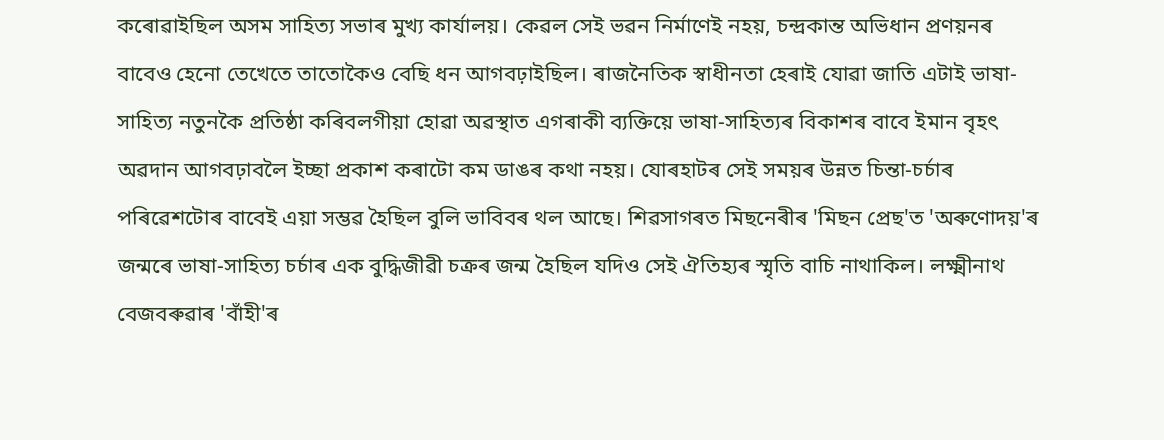কৰোৱাইছিল অসম সাহিত্য সভাৰ মুখ্য কাৰ্যালয়। কেৱল সেই ভৱন নির্মাণেই নহয়, চন্দ্রকান্ত অভিধান প্রণয়নৰ বাবেও হেনো তেখেতে তাতোকৈও বেছি ধন আগবঢ়াইছিল। ৰাজনৈতিক স্বাধীনতা হেৰাই যোৱা জাতি এটাই ভাষা-সাহিত্য নতুনকৈ প্রতিষ্ঠা কৰিবলগীয়া হোৱা অৱস্থাত এগৰাকী ব্যক্তিয়ে ভাষা-সাহিত্যৰ বিকাশৰ বাবে ইমান বৃহৎ অৱদান আগবঢ়াবলৈ ইচ্ছা প্রকাশ কৰাটো কম ডাঙৰ কথা নহয়। যোৰহাটৰ সেই সময়ৰ উন্নত চিন্তা-চৰ্চাৰ পৰিৱেশটোৰ বাবেই এয়া সম্ভৱ হৈছিল বুলি ভাবিবৰ থল আছে। শিৱসাগৰত মিছনেৰীৰ 'মিছন প্ৰেছ'ত 'অৰুণোদয়'ৰ জন্মৰে ভাষা-সাহিত্য চৰ্চাৰ এক বুদ্ধিজীৱী চক্ৰৰ জন্ম হৈছিল যদিও সেই ঐতিহ্যৰ স্মৃতি বাচি নাথাকিল। লক্ষ্মীনাথ বেজবৰুৱাৰ 'বাঁহী'ৰ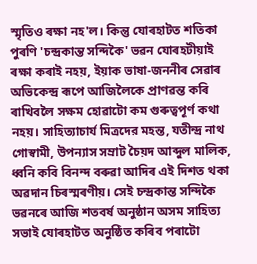স্মৃতিও ৰক্ষা নহ'ল। কিন্তু যোৰহাটত শতিকা পুৰণি 'চন্দ্ৰকান্ত সন্দিকৈ' ভৱন যোৰহটীয়াই ৰক্ষা কৰাই নহয়, ইয়াক ভাষা-জননীৰ সেৱাৰ অভিকেন্দ্ৰ ৰূপে আজিলৈকে প্রাণৱন্ত কৰি ৰাখিবলৈ সক্ষম হোৱাটো কম গুৰুত্বপূৰ্ণ কথা নহয়। সাহিত্যাচার্য মিত্রদের মহন্ত, যতীন্দ্র নাথ গোস্বামী, উপন্যাস সম্রাট চৈয়দ আব্দুল মালিক, ধ্বনি কবি বিনন্দ বৰুৱা আদিৰ এই দিশত থকা অৱদান চিৰস্মৰণীয়। সেই চন্দ্রকান্ত সন্দিকৈ ভৱনৰে আজি শতবর্ষ অনুষ্ঠান অসম সাহিত্য সভাই যোৰহাটত অনুষ্ঠিত কৰিব পৰাটো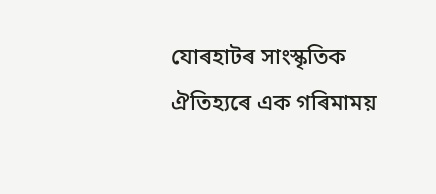যোৰহাটৰ সাংস্কৃতিক ঐতিহ্যৰে এক গৰিমাময়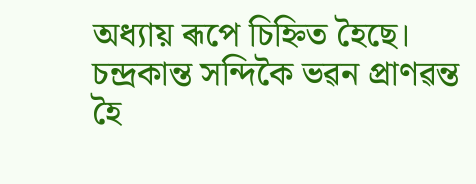অধ্যায় ৰূপে চিহ্নিত হৈছে। চন্দ্রকান্ত সন্দিকৈ ভৱন প্রাণৱন্ত হৈ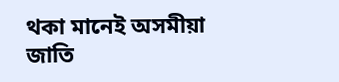থকা মানেই অসমীয়া জাতি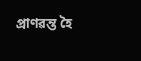প্রাণৱন্ত হৈ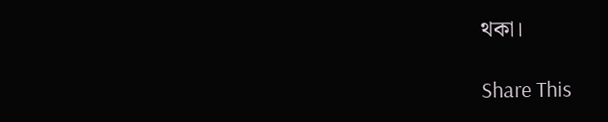থকা।

Share This